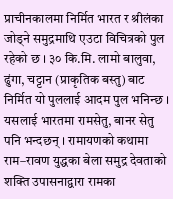प्राचीनकालमा निर्मित भारत र श्रीलंका जोड्ने समुद्रमाथि एउटा विचित्रको पुल रहेको छ । ३० कि.मि. लामो बालुवा, ढुंगा, चट्टान (प्राकृतिक बस्तु) बाट निर्मित यो पुललाई आदम पुल भनिन्छ । यसलाई भारतमा रामसेतु, बानर सेतु पनि भन्दछन् । रामायणको कथामा राम–रावण युद्धका बेला समुद्र देवताको शक्ति उपासनाद्वारा रामका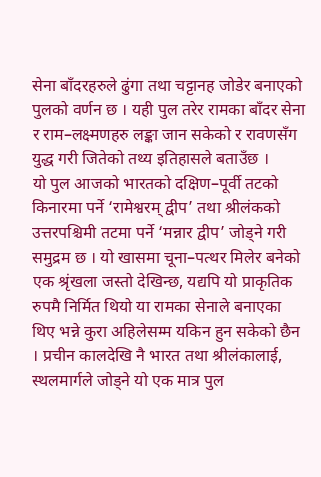सेना बाँदरहरुले ढुंगा तथा चट्टानह जोडेर बनाएको पुलको वर्णन छ । यही पुल तरेर रामका बाँदर सेना र राम–लक्ष्मणहरु लङ्का जान सकेको र रावणसँग युद्ध गरी जितेको तथ्य इतिहासले बताउँछ ।
यो पुल आजको भारतको दक्षिण–पूर्वी तटको किनारमा पर्ने ‘रामेश्वरम् द्वीप’ तथा श्रीलंकको उत्तरपश्चिमी तटमा पर्ने ‘मन्नार द्वीप’ जोड्ने गरी समुद्रम छ । यो खासमा चूना–पत्थर मिलेर बनेको एक श्रृंखला जस्तो देखिन्छ, यद्यपि यो प्राकृतिक रुपमै निर्मित थियो या रामका सेनाले बनाएका थिए भन्ने कुरा अहिलेसम्म यकिन हुन सकेको छैन । प्रचीन कालदेखि नै भारत तथा श्रीलंकालाई, स्थलमार्गले जोड्ने यो एक मात्र पुल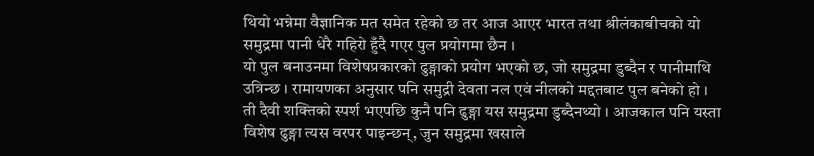थियो भन्नेमा वैज्ञानिक मत समेत रहेको छ तर आज आएर भारत तथा श्रीलंकाबीचको यो समुद्रमा पानी धेरै गहिरो हुँदै गएर पुल प्रयोगमा छैन ।
यो पुल बनाउनमा विशेषप्रकारको ढुङ्गाको प्रयोग भएको छ, जो समुद्रमा डुब्दैन र पानीमाथि उत्रिन्छ । रामायणका अनुसार पनि समुद्री देवता नल एवं नीलको मद्दतबाट पुल बनेको हो । ती दैवी शक्तिको स्पर्श भएपछि कुनै पनि ढुङ्गा यस समुद्रमा डुब्दैनथ्यो । आजकाल पनि यस्ता विशेष ढुङ्गा त्यस वरपर पाइन्छन्, जुन समुद्रमा खसाले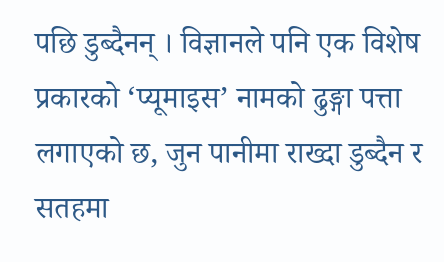पछि डुब्दैनन् । विज्ञानले पनि एक विशेष प्रकारको ‘प्यूमाइस’ नामको ढुङ्गा पत्ता लगाएको छ, जुन पानीमा राख्दा डुब्दैन र सतहमा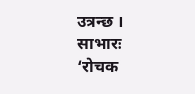उत्रन्छ ।
साभारः ‘रोचक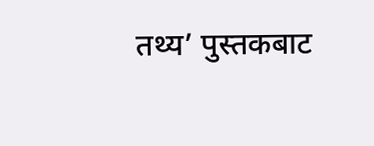तथ्य’ पुस्तकबाट